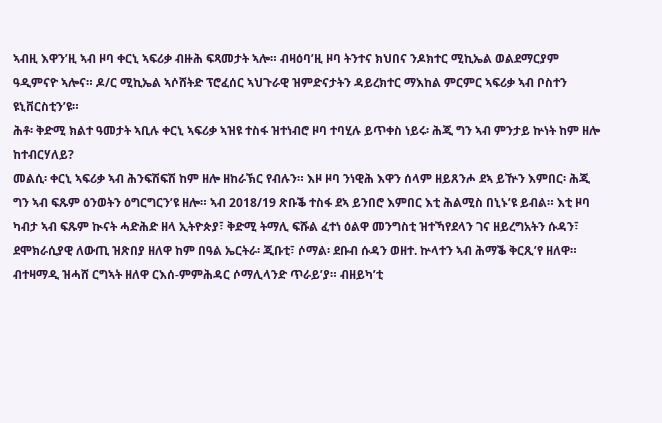ኣብዚ እዋን’ዚ ኣብ ዞባ ቀርኒ ኣፍሪቃ ብዙሕ ፍጻመታት ኣሎ። ብዛዕባ’ዚ ዞባ ትንተና ክህበና ንዶክተር ሚኪኤል ወልደማርያም ዓዲምናዮ ኣሎና። ዶ/ር ሚኪኤል ኣሶሸትድ ፕሮፈሰር ኣህጉራዊ ዝምድናታትን ዳይረክተር ማእከል ምርምር ኣፍሪቃ ኣብ ቦስተን ዩኒቨርስቲን’ዩ።
ሕቶ፡ ቅድሚ ክልተ ዓመታት ኣቢሉ ቀርኒ ኣፍሪቃ ኣዝዩ ተስፋ ዝተነብሮ ዞባ ተባሂሉ ይጥቀስ ነይሩ፡ ሕጂ ግን ኣብ ምንታይ ኵነት ከም ዘሎ ከተብርሃለይ?
መልሲ፡ ቀርኒ ኣፍሪቃ ኣብ ሕንፍሽፍሽ ከም ዘሎ ዘከራኽር የብሉን። እዞ ዞባ ንነዊሕ እዋን ሰላም ዘይጸንሖ ደኣ ይዅን እምበር፡ ሕጂ ግን ኣብ ፍጹም ዕንወትን ዕግርግርን’ዩ ዘሎ። ኣብ 2018/19 ጽቡቕ ተስፋ ደኣ ይንበሮ እምበር እቲ ሕልሚስ በኒኑ’ዩ ይብል። እቲ ዞባ ካብታ ኣብ ፍጹም ኲናት ሓድሕድ ዘላ ኢትዮጵያ፣ ቅድሚ ትማሊ ፍሹል ፈተነ ዕልዋ መንግስቲ ዝተኻየደላን ገና ዘይረግአትን ሱዳን፣ ደሞክራሲያዊ ለውጢ ዝጽበያ ዘለዋ ከም በዓል ኤርትራ፡ ጂቡቲ፣ ሶማል፡ ደቡብ ሱዳን ወዘተ. ኵላተን ኣብ ሕማቕ ቅርጺ’የ ዘለዋ። ብተዛማዲ ዝሓሸ ርግኣት ዘለዋ ርእሰ-ምምሕዳር ሶማሊላንድ ጥራይ’ያ። ብዘይካ’ቲ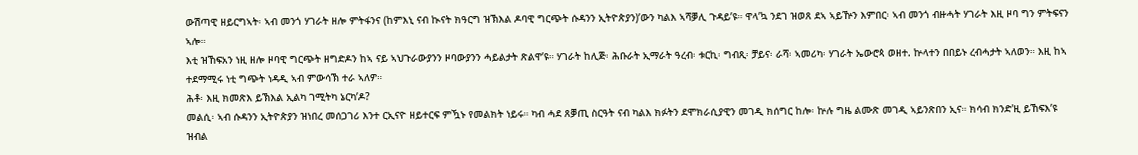ውሽጣዊ ዘይርግኣት፡ ኣብ መንጎ ሃገራት ዘሎ ምትፋንና (ከምእኒ ናብ ኲናት ክዓርግ ዝኽእል ዶባዊ ግርጭት ሱዳንን ኢትዮጵያን)’ውን ካልእ ኣሻቓሊ ጉዳይ’ዩ። ዋላ’ኳ ንደገ ዝወጸ ደኣ ኣይዅን እምበር፡ ኣብ መንጎ ብዙሓት ሃገራት እዚ ዞባ ግን ምትፍናን ኣሎ።
እቲ ዝኸፍአን ነዚ ዘሎ ዞባዊ ግርጭት ዘግድዶን ከኣ ናይ ኣህጉራውያንን ዞባውያንን ሓይልታት ጽልዋ’ዩ። ሃገራት ከሊጅ፡ ሕቡራት ኢማራት ዓረብ፡ ቱርኪ፡ ግብጺ፡ ቻይና፡ ራሻ፡ ኣመሪካ፡ ሃገራት ኤውሮጳ ወዘተ. ኵላተን በበይኑ ረብሓታት ኣለወን። እዚ ከኣ ተደማሚሩ ነቲ ግጭት ነዳዲ ኣብ ምውሳኽ ተራ ኣለዎ።
ሕቶ፡ እዚ ክመጽእ ይኽእል ኢልካ ገሚትካ ኔርካ’ዶ?
መልሲ፡ ኣብ ሱዳንን ኢትዮጵያን ዝነበረ መሰጋገሪ እንተ ርኢናዮ ዘይተርፍ ምዃኑ የመልክት ነይሩ። ካብ ሓደ ጸቓጢ ስርዓት ናብ ካልእ ክፉትን ደሞክራሲያዊን መገዲ ክሰግር ከሎ፡ ኵሉ ግዜ ልሙጽ መገዲ ኣይንጽበን ኢና። ክሳብ ክንድ'ዚ ይኸፍእ’ዩ ዝብል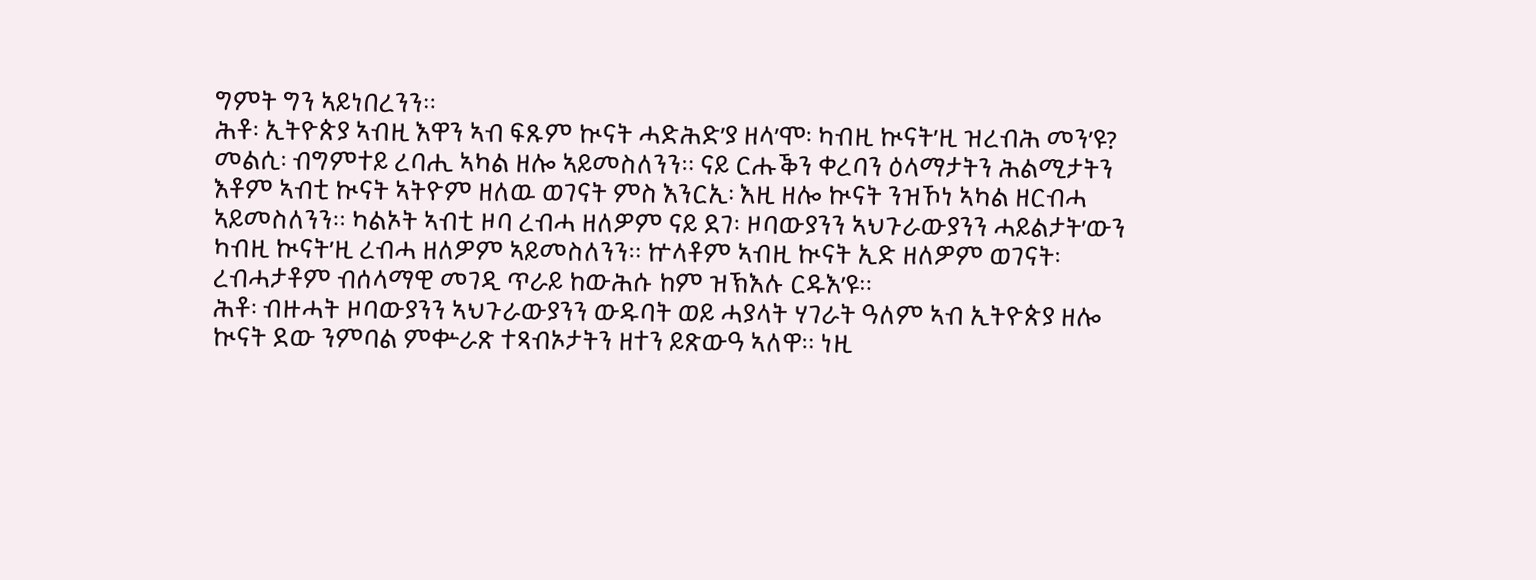ግምት ግን ኣይነበረንን።
ሕቶ፡ ኢትዮጵያ ኣብዚ እዋን ኣብ ፍጹም ኲናት ሓድሕድ’ያ ዘላ’ሞ፡ ካብዚ ኲናት’ዚ ዝረብሕ መን’ዩ?
መልሲ፡ ብግምተይ ረባሒ ኣካል ዘሎ ኣይመስለንን። ናይ ርሑቕን ቀረባን ዕላማታትን ሕልሚታትን እቶም ኣብቲ ኲናት ኣትዮም ዘለዉ ወገናት ምስ እንርኢ፡ እዚ ዘሎ ኲናት ንዝኾነ ኣካል ዘርብሓ ኣይመስለንን። ካልኦት ኣብቲ ዞባ ረብሓ ዘለዎም ናይ ደገ፡ ዞባውያንን ኣህጉራውያንን ሓይልታት’ውን ካብዚ ኲናት’ዚ ረብሓ ዘለዎም ኣይመስለንን። ኵላቶም ኣብዚ ኲናት ኢድ ዘለዎም ወገናት፡ ረብሓታቶም ብሰላማዊ መገዲ ጥራይ ከውሕሱ ከም ዝኽእሉ ርዱእ’ዩ።
ሕቶ፡ ብዙሓት ዞባውያንን ኣህጉራውያንን ውዱባት ወይ ሓያላት ሃገራት ዓለም ኣብ ኢትዮጵያ ዘሎ ኲናት ደው ንምባል ምቍራጽ ተጻብኦታትን ዘተን ይጽውዓ ኣለዋ። ነዚ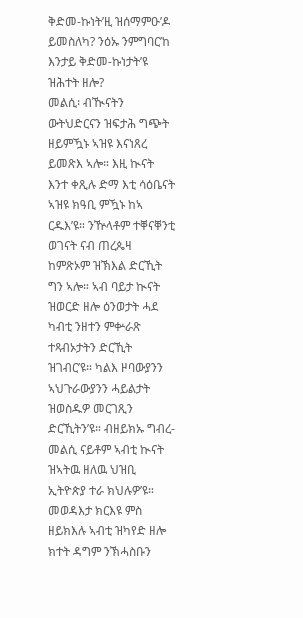ቅድመ-ኩነት’ዚ ዝሰማምዑ’ዶ ይመስለካ? ንዕኡ ንምግባር’ከ እንታይ ቅድመ-ኩነታት’ዩ ዝሕተት ዘሎ?
መልሲ፡ ብዂናትን ውትህድርናን ዝፍታሕ ግጭት ዘይምዃኑ ኣዝዩ እናነጸረ ይመጽእ ኣሎ። እዚ ኲናት እንተ ቀጺሉ ድማ እቲ ሳዕቤናት ኣዝዩ ክዓቢ ምዃኑ ከኣ ርዱእ’ዩ። ንዅላቶም ተቐናቐንቲ ወገናት ናብ ጠረጴዛ ከምጽኦም ዝኽእል ድርኺት ግን ኣሎ። ኣብ ባይታ ኲናት ዝወርድ ዘሎ ዕንወታት ሓደ ካብቲ ንዘተን ምቍራጽ ተጻብኦታትን ድርኺት ዝገብር’ዩ። ካልእ ዞባውያንን ኣህጉራውያንን ሓይልታት ዝወስዱዎ መርገጺን ድርኺትን’ዩ። ብዘይክኡ ግብረ-መልሲ ናይቶም ኣብቲ ኲናት ዝኣትዉ ዘለዉ ህዝቢ ኢትዮጵያ ተራ ክህሉዎ’ዩ። መወዳእታ ክርእዩ ምስ ዘይክእሉ ኣብቲ ዝካየድ ዘሎ ክተት ዳግም ንኽሓስቡን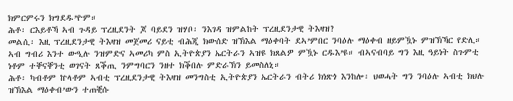ክምርምሩን ክግደዱ’ዮም።
ሕቶ፡ ርእይቶኻ ኣብ ጉዳይ ፕረዚደንት ጆ ባይደን ዝሃቦ፡ ንእገዳ ዝምልከት ፕረዚደንታዊ ትእዛዝ?
መልሲ፡ እዚ ፕረዚደንታዊ ትእዛዝ መጀመሪ ናይቲ ብሕጂ ክውሰድ ዝኽእል ማዕቀባት ደኣ’ምበር ንባዕሉ ማዕቀብ ዘይምዃኑ ምዝኽኻር የድሊ። ኣብ ግብሪ እንተ ውዒሉ ንዝምድና ኣመሪካ ምስ ኢትዮጵያን ኤርትራን ኣዝዩ ክጸልዎ ምዃኑ ርዱእ’ዩ። ብኣናብባይ ግን እዚ ዓይነት ስጉምቲ ነቶም ተቐናቐንቲ ወገናት ጸቕጢ ንምግባርን ንዘተ ክቕበሉ ምድራኽን ይመስለኒ።
ሕቶ፡ ካብቶም ኵላቶም ኣብቲ ፕረዚደንታዊ ትእዛዝ መንግስቲ ኢትዮጵያን ኤርትራን ብትሪ ክነጽጎ እንከሎ፡ ህወሓት ግን ንባዕሉ ኣብቲ ክህሉ ዝኽእል ማዕቀብ’ውን ተጠቒሱ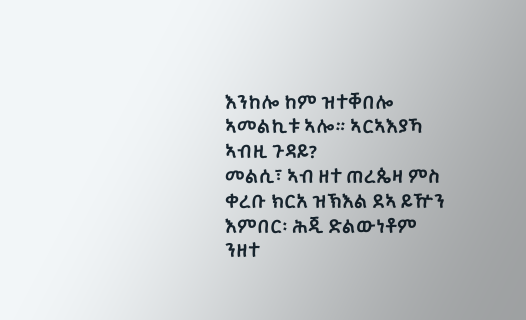እንከሎ ከም ዝተቐበሎ ኣመልኪቱ ኣሎ። ኣርኣእያኻ ኣብዚ ጉዳይ?
መልሲ፣ ኣብ ዘተ ጠረጴዛ ምስ ቀረቡ ክርአ ዝኽእል ደኣ ይዅን እምበር፡ ሕጂ ድልውነቶም ንዘተ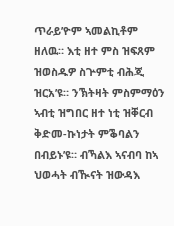ጥራይ’ዮም ኣመልኪቶም ዘለዉ። እቲ ዘተ ምስ ዝፍጸም ዝወስዱዎ ስጕምቲ ብሕጂ ዝርአ’ዩ። ንኽትዛት ምስምማዕን ኣብቲ ዝግበር ዘተ ነቲ ዝቐርብ ቅድመ-ኩነታት ምቕባልን በብይኑ’ዩ። ብኻልእ ኣናብባ ከኣ ህወሓት ብዂናት ዝውዳእ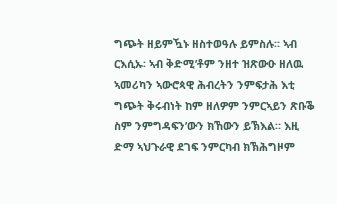ግጭት ዘይምዃኑ ዘስተወዓሉ ይምስሉ። ኣብ ርእሲኡ፡ ኣብ ቅድሚ’ቶም ንዘተ ዝጽውዑ ዘለዉ ኣመሪካን ኣውሮጳዊ ሕብረትን ንምፍታሕ እቲ ግጭት ቅሩብነት ከም ዘለዎም ንምርኣይን ጽቡቕ ስም ንምግዳፍን’ውን ክኸውን ይኽእል። እዚ ድማ ኣህጉራዊ ደገፍ ንምርካብ ክኽሕግዞም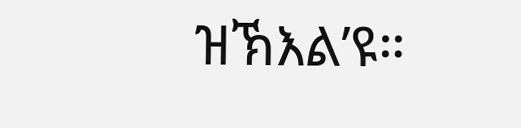ዝኽእል’ዩ።